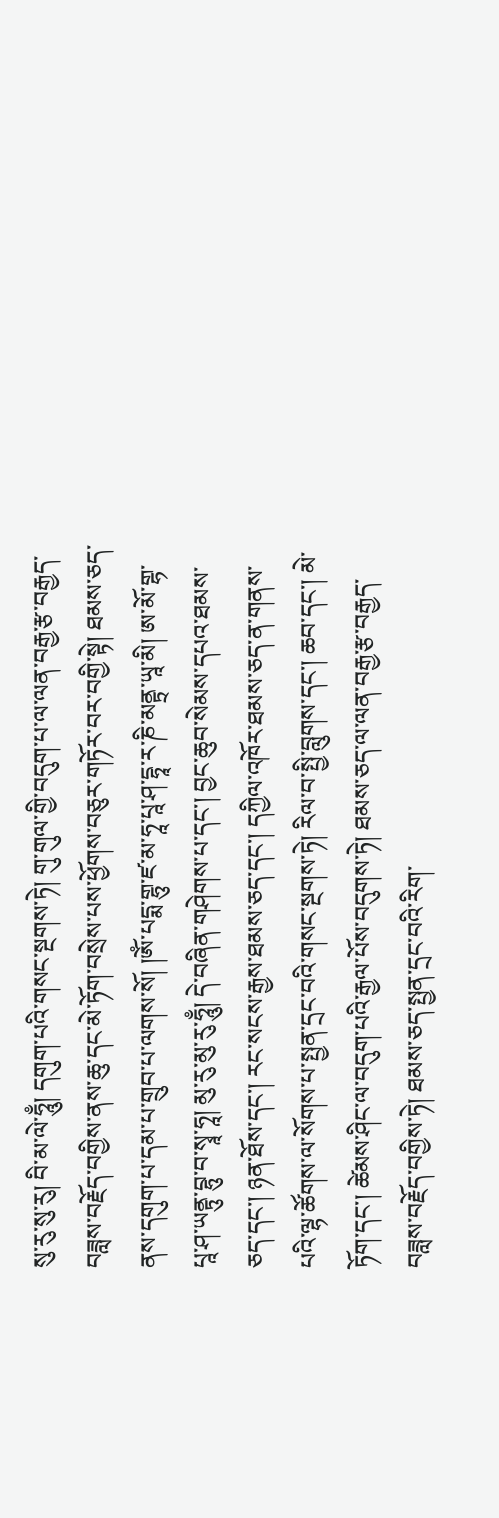སུ་རུ་སུ་རུ། བི་མ་ལེ་ཧཱུྃ། དགུག་པའི་གསང་སྔགས་ཏེ། གུ་གུལ་གྱི་བདུག་པ་ལ་ལན་བརྒྱ་རྩ་བརྒྱད་བཟླས་བརྗོད་བགྱིས་ནས་ཆུ་དང་མེ་ཏོག་བསྲེས་པས་ཕྱོགས་བཅུར་གཏོར་བར་བགྱི་སྟེ། ཐམས་ཅད་ནས་དགུག་པ་དམ་པ་གྲུབ་པ་ལགས་སོ། །ཨོཾ་པདྨ་གྷུ་ཛ་མ་ཧཱ་པཱ་ཤ་དྷཱ་ར་ཎི་མནྟྲ་ཡཱ་མི། ཨ་མོ་གྷ་པཱ་ཤ་ཡནྟུ་བྷུ་བ་སྭཱ་ཧཱ། མུ་རུ་མུ་རུ་ཧཱུྃ། དེ་བཞིན་གཤེགས་པ་དང་། བྱང་ཆུབ་སེམས་དཔའ་ཐམས་ཅད་དང་། ཉན་ཐོས་དང་། རང་སངས་རྒྱས་ཐམས་ཅད་དང་། དཀྱིལ་འཁོར་ཐམས་ཅད་ན་གནས་པའི་ལྷ་ཚོགས་ལ་སོགས་པ་སྤྱན་དྲང་བའི་གསང་སྔགས་ཏེ། རིལ་བ་སྤྱི་བླུགས་དང་། ཆབ་དང་། མེ་ཏོག་དང་། ཚེམས་ཤིང་ལ་བདུག་པའི་རྒྱལ་པོས་བདུགས་ཏེ། ཐམས་ཅད་ལ་ལན་བརྒྱ་རྩ་བརྒྱད་བཟླས་བརྗོད་བགྱིས་ཏེ། ཐམས་ཅད་སྤྱན་དྲང་བའི་རིག་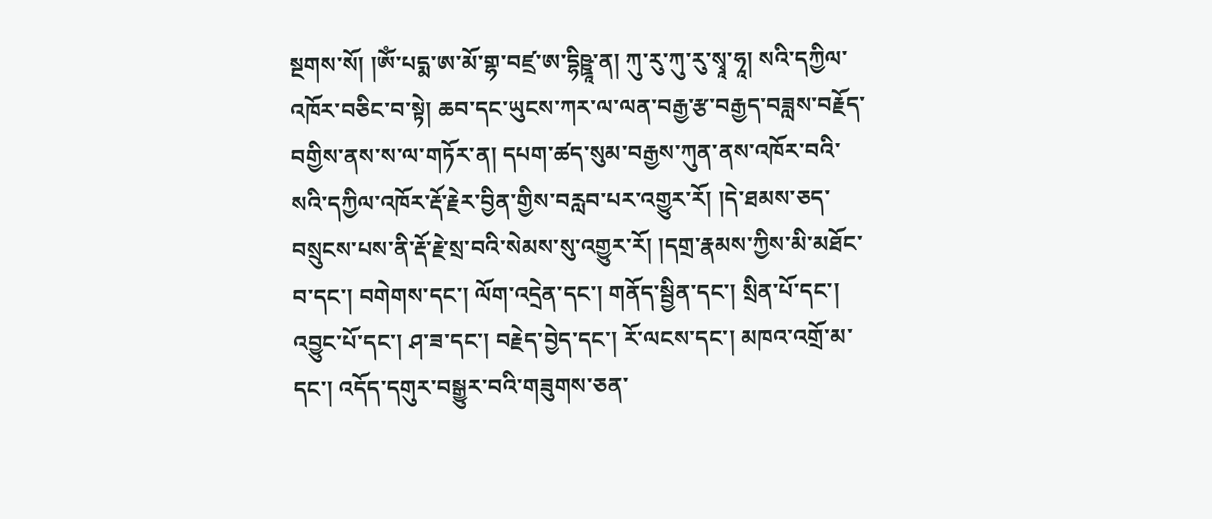སྔགས་སོ། །ཨོཾ་པདྨ་ཨ་མོ་གྷ་བཛྲ་ཨ་དྷིཥྛཱ་ན། ཀུ་རུ་ཀུ་རུ་སྭཱ་ཧཱ། སའི་དཀྱིལ་འཁོར་བཅིང་བ་སྟེ། ཆབ་དང་ཡུངས་ཀར་ལ་ལན་བརྒྱ་རྩ་བརྒྱད་བཟླས་བརྗོད་བགྱིས་ནས་ས་ལ་གཏོར་ན། དཔག་ཚད་སུམ་བརྒྱས་ཀུན་ནས་འཁོར་བའི་སའི་དཀྱིལ་འཁོར་རྡོ་རྗེར་བྱིན་གྱིས་བརླབ་པར་འགྱུར་རོ། །དེ་ཐམས་ཅད་བསྲུངས་པས་ནི་རྡོ་རྗེ་སྲ་བའི་སེམས་སུ་འགྱུར་རོ། །དགྲ་རྣམས་ཀྱིས་མི་མཐོང་བ་དང་། བགེགས་དང་། ལོག་འདྲེན་དང་། གནོད་སྦྱིན་དང་། སྲིན་པོ་དང་། འབྱུང་པོ་དང་། ཤ་ཟ་དང་། བརྗེད་བྱེད་དང་། རོ་ལངས་དང་། མཁའ་འགྲོ་མ་དང་། འདོད་དགུར་བསྒྱུར་བའི་གཟུགས་ཅན་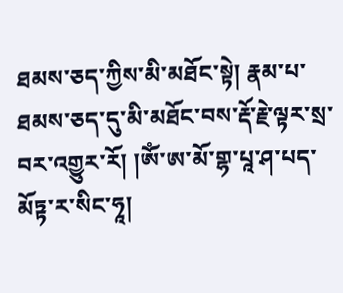ཐམས་ཅད་ཀྱིས་མི་མཐོང་སྟེ། རྣམ་པ་ཐམས་ཅད་དུ་མི་མཐོང་བས་རྡོ་རྗེ་ལྟར་སྲ་བར་འགྱུར་རོ། །ཨོཾ་ཨ་མོ་གྷ་པཱ་ཤ་པད་མོཏྟ་ར་སིང་ཧཱ།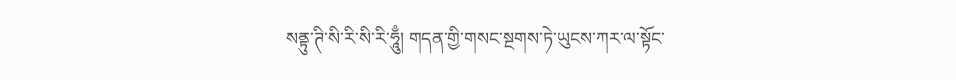སནྟུ་ཊི་སི་རི་སི་རི་ཧཱུྃ། གདན་གྱི་གསང་སྔགས་ཏེ་ཡུངས་ཀར་ལ་སྟོང་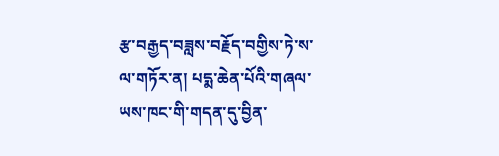རྩ་བརྒྱད་བཟླས་བརྗོད་བགྱིས་ཏེ་ས་ལ་གཏོར་ན། པདྨ་ཆེན་པོའི་གཞལ་ཡས་ཁང་གི་གདན་དུ་བྱིན་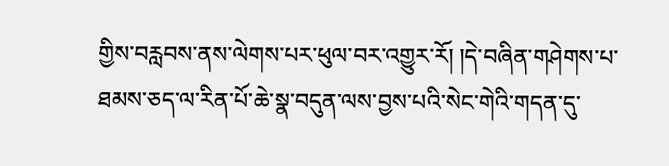གྱིས་བརླབས་ནས་ལེགས་པར་ཕུལ་བར་འགྱུར་རོ། །དེ་བཞིན་གཤེགས་པ་ཐམས་ཅད་ལ་རིན་པོ་ཆེ་སྣ་བདུན་ལས་བྱས་པའི་སེང་གེའི་གདན་དུ་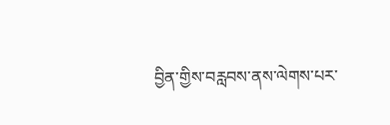བྱིན་གྱིས་བརླབས་ནས་ལེགས་པར་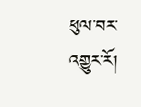ཕུལ་བར་འགྱུར་རོ།